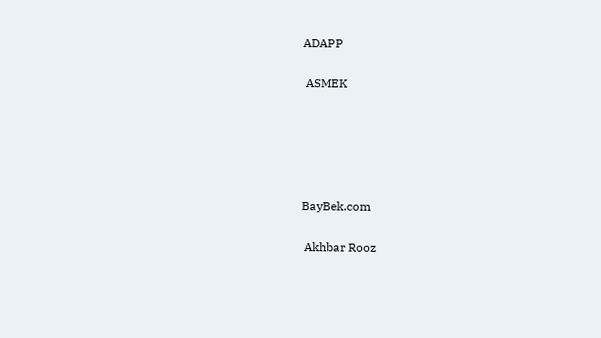ADAPP

 ASMEK





BayBek.com

 Akhbar Rooz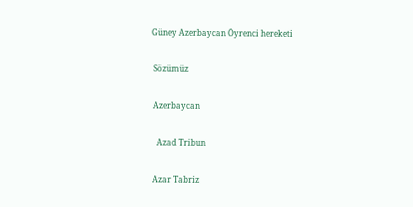Güney Azerbaycan Öyrenci hereketi

 Sözümüz

 Azerbaycan

   Azad Tribun

 Azar Tabriz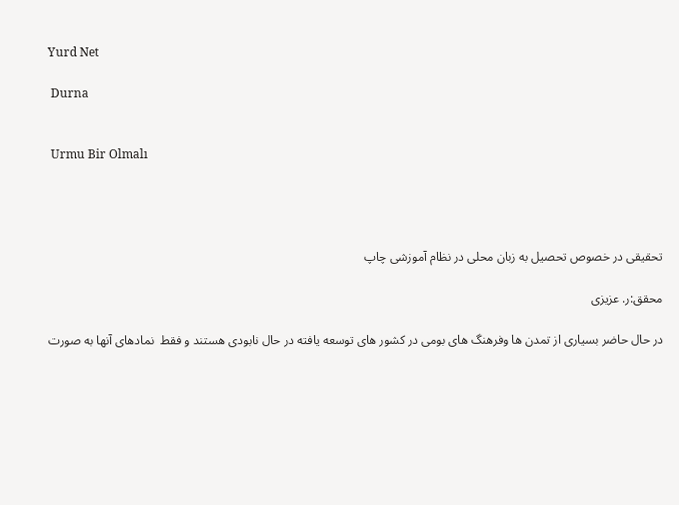Yurd Net

 Durna


 Urmu Bir Olmalı




تحقیقی در خصوص تحصیل به زبان محلی در نظام آموزشی چاپ

محقق:ر. عزیزی

در حال حاضر بسیاری از تمدن ها وفرهنگ های بومی در کشور های توسعه یافته در حال نابودی هستند و فقط  نمادهای آنها به صورت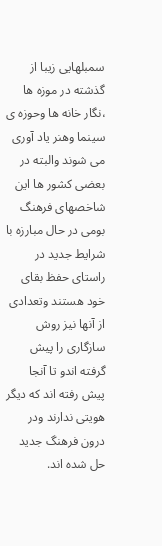سمبلهایی زیبا از گذشته در موزه ها ،نگار خانه ها وحوزه ی سینما وهنر یاد آوری می شوند والبته در بعضی کشور ها این شاخصهای فرهنگ بومی در حال مبارزه با شرایط جدید در راستای حفظ بقای خود هستند وتعدادی از آنها نیز روش سازگاری را پیش گرفته اندو تا آنجا پیش رفته اند که دیگر هویتی ندارند ودر درون فرهنگ جدید حل شده اند.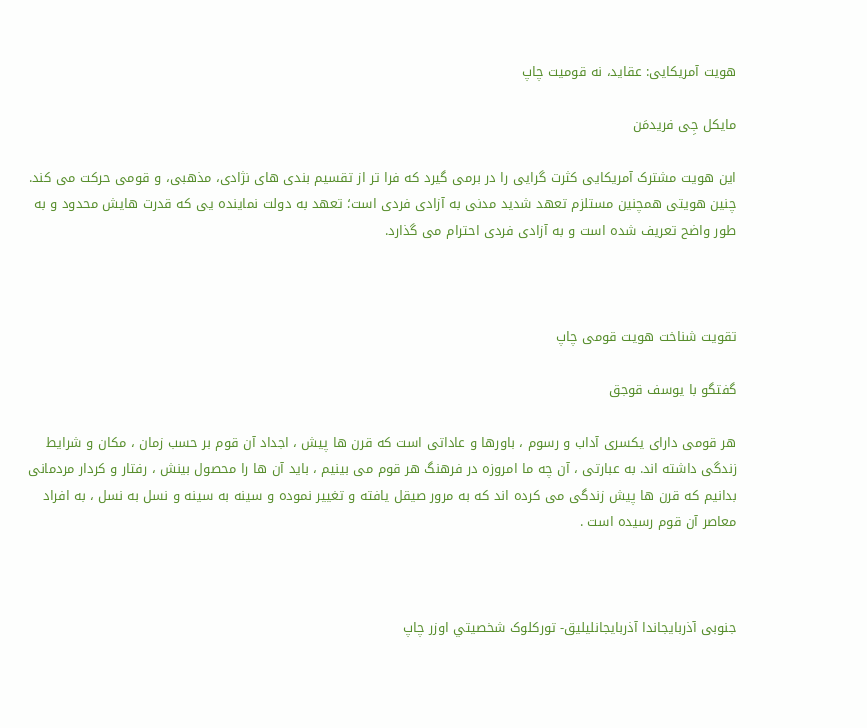هویت آمریکایی: عقاید، نه قومیت چاپ

مایکل جِی فریدمَن

این هویت مشترک آمریکایی کثرت گرایی را در برمی گیرد که فرا تر از تقسیم بندی های نژادی، مذهبی، و قومی حرکت می کند. چنین هویتی همچنین مستلزم تعهد شدید مدنی به آزادی فردی است؛ تعهد به دولت نماینده یی که قدرت هایش محدود و به طور واضح تعریف شده است و به آزادی فردی احترام می گذارد.



تقويت شناخت هويت قومی چاپ

گفتگو با يوسف قوجق

هر قومی دارای يکسری آداب و رسوم ، باورها و عاداتی است که قرن ها پيش ، اجداد آن قوم بر حسب زمان ، مکان و شرايط زندگی داشته اند. به عبارتی ، آن چه ما امروزه در فرهنگ هر قوم می بينيم ، بايد آن ها را محصول بينش ، رفتار و کردار مردمانی بدانيم که قرن ها پيش زندگی می کرده اند که به مرور صيقل يافته و تغيير نموده و سينه به سينه و نسل به نسل ، به افراد معاصر آن قوم رسيده است .



جنوبی آذربايجاندا آذربايجانليليق- تورکلوک شخصيتي اوزر چاپ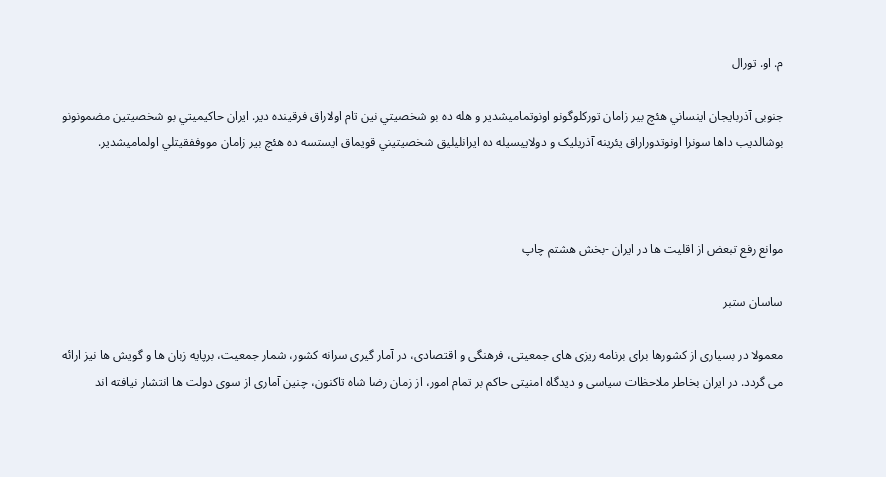م. او. تورال

جنوبی آذربايجان اينساني هئچ بير زامان تورکلوگونو اونوتماميشدير و هله ده بو شخصيتي نين تام اولاراق فرقينده دير. ايران حاکيميتي بو شخصيتين مضمونونو بوشالديب داها سونرا اونوتدوراراق يئرينه آذريليک و دولاييسيله ده ايرانليليق شخصيتيني قويماق ايستسه ده هئچ بير زامان مووففقيتلي اولماميشدير.



موانع رفع تبعض از اقليت ها در ايران -بخش هشتم چاپ

ساسان ستبر

معمولا در بسيارى از كشورها براى برنامه ريزى هاى جمعيتى، فرهنگى و اقتصادى، در آمار گيرى سرانه كشور، شمار جمعيت، برپايه زبان ها و گويش ها نيز ارائه مى گردد. در ايران بخاطر ملاحظات سياسى و ديدگاه امنيتى حاكم بر تمام امور، از زمان رضا شاه تاكنون، چنين آمارى از سوى دولت ها انتشار نيافته اند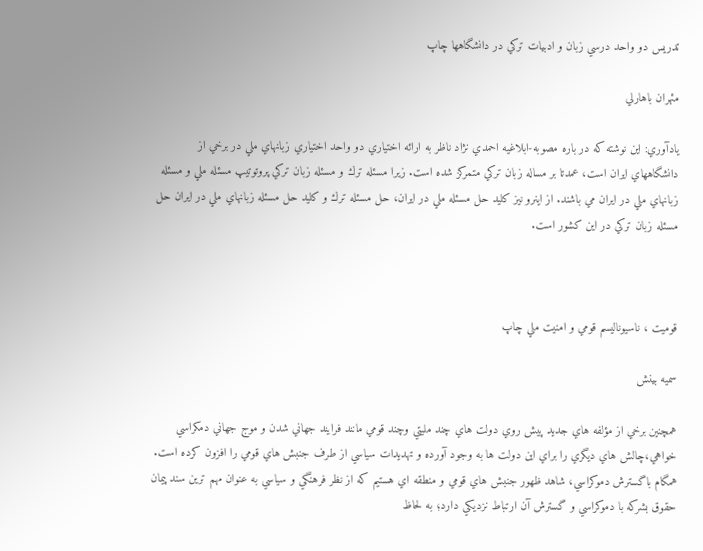تدريس دو واحد درسي زبان و ادبيات تركي در دانشگاهها چاپ

مئهران باهارلي

يادآوري: اين نوشته كه در باره مصوبه-ابلاغيه احمدي نژاد ناظر به ارائه اختياري دو واحد اختياري زبانهاي ملي در برخي از دانشگاههاي ايران است، عمدتا بر مساله زبان تركي متمركز شده است. زيرا مسئله ترك و مسئله زبان تركي پروتوتيپ مسئله ملي و مسئله زبانهاي ملي در ايران مي باشند. از اينرو نيز كليد حل مسئله ملي در ايران، حل مسئله ترك و كليد حل مسئله زبانهاي ملي در ايران حل مسئله زبان تركي در اين كشور است.



قوميت ، ناسيوناليسم قومي و امنيت ملي چاپ

سميه بينش

همچنين برخي از مؤلفه هاي جديد پيش روي دولت هاي چند مليتي وچند قومي مانند فرايند جهاني شدن و موج جهاني دمكراسي خواهي،چالش هاي ديگري را براي اين دولت ها به وجود آورده و تهديدات سياسي از طرف جنبش هاي قومي را افزون كرده است. همگام باگسترش دموكراسي، شاهد ظهور جنبش هاي قومي و منطقه اي هستيم كه از نظر فرهنگي و سياسي به عنوان مهم ترين سند پيمان حقوق بشركه با دموكراسي و گسترش آن ارتباط نزديكي دارد؛ به لحاظ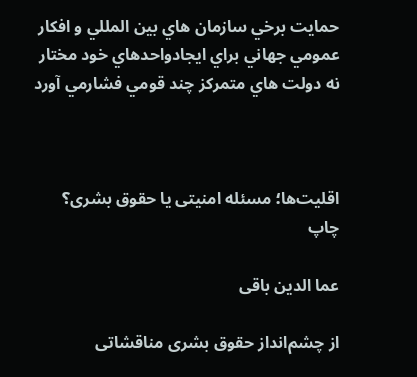حمايت برخي سازمان هاي بين المللي و افكار عمومي جهاني براي ايجادواحدهاي خود مختار نه دولت هاي متمركز چند قومي فشارمي آورد



اقلیت‌ها؛ مسئله امنیتی یا حقوق بشری؟ چاپ

عما الدین باقی

از چشم‌انداز حقوق بشری مناقشاتی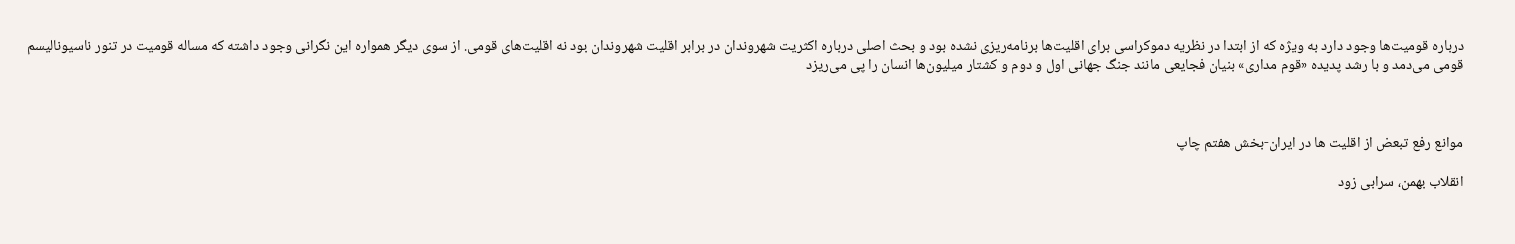درباره قومیت‌ها وجود دارد به ویژه که از ابتدا در نظریه دموکراسی برای اقلیت‌ها برنامه‌ریزی نشده بود و بحث اصلی درباره اکثریت شهروندان در برابر اقلیت شهروندان بود نه اقلیت‌های قومی. از سوی دیگر همواره این نگرانی وجود داشته که مساله قومیت در تنور ناسیونالیسم قومی می‌دمد و با رشد پدیده «قوم مداری» بنیان فجایعی مانند جنگ جهانی اول و دوم و کشتار میلیون‌ها انسان را پی می‌ریزد



موانع رفع تبعض از اقليت ها در ايران-بخش هفتم چاپ

انقلاب بهمن، سرابى زود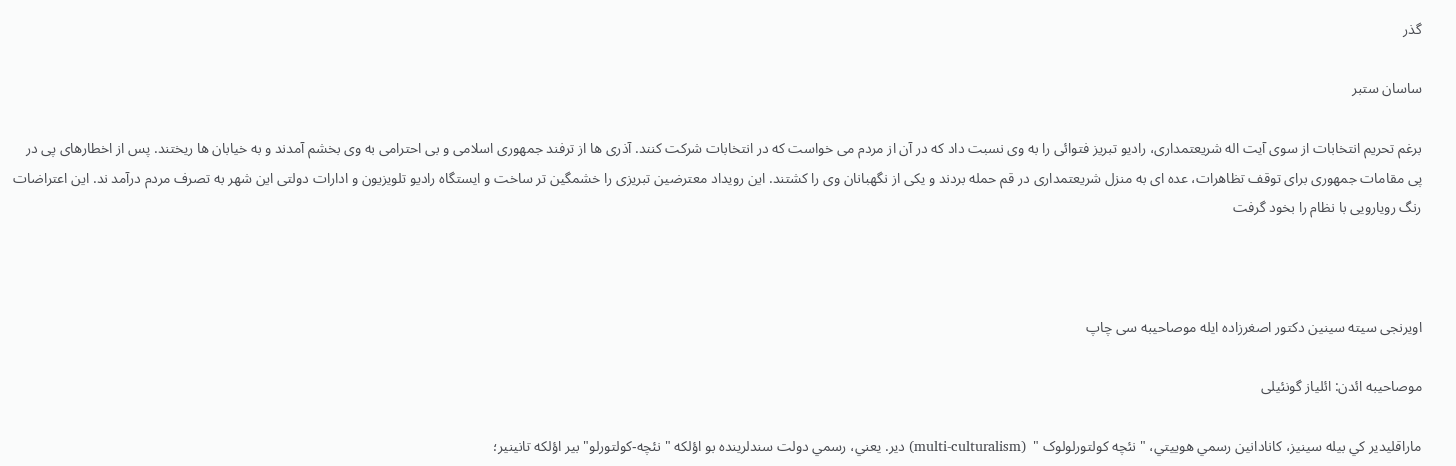گذر

ساسان ستبر

برغم تحريم انتخابات از سوى آيت اله شريعتمدارى، راديو تبريز فتوائى را به وى نسبت داد كه در آن از مردم مى خواست كه در انتخابات شركت كنند. آذرى ها از ترفند جمهورى اسلامى و بى احترامى به وى بخشم آمدند و به خيابان ها ريختند. پس از اخطارهاى پى در پى مقامات جمهورى براى توقف تظاهرات، عده اى به منزل شريعتمدارى در قم حمله بردند و يكى از نگهبانان وى را كشتند. اين رويداد معترضين تبريزى را خشمگين تر ساخت و ايستگاه راديو تلويزيون و ادارات دولتى اين شهر به تصرف مردم درآمد ند. اين اعتراضات رنگ رويارويى با نظام را بخود گرفت



اویرنجی سیته سینین دکتور اصغرزاده ایله موصاحیبه سی چاپ

موصاحیبه ائدن: ائلیاز گونئیلی

ماراقليدير کي بيله سينيز، کانادانين رسمي هوييتي، " نئچه کولتورلولوک "  (multi-culturalism) دير. يعني، رسمي دولت سندلرينده بو اؤلکه " نئچه-کولتورلو" بير اؤلکه تانينير؛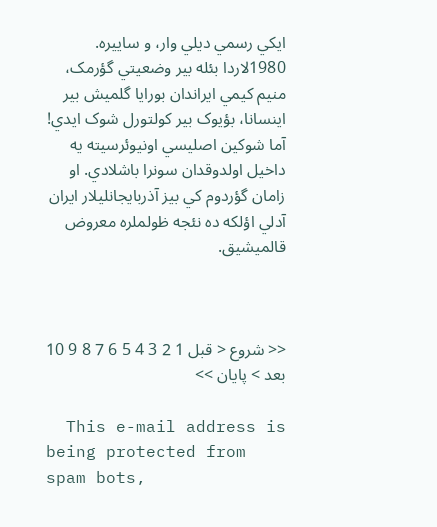ايکي رسمي ديلي وار، و ساييره. 1980لاردا بئله بير وضعيتي گؤرمک، منيم کيمي ايراندان بورايا گلميش بير اينسانا، بؤيوک بير کولتورل شوک ايدي! آما شوکين اصليسي اونيوئرسيته يه داخيل اولدوقدان سونرا باشلادي. او زامان گؤردوم کي بيز آذربايجانليلار ايران آدلي اؤلکه ده نئجه ظولملره معروض قالميشيق.



<< شروع < قبل 1 2 3 4 5 6 7 8 9 10 بعد > پایان >>

  This e-mail address is being protected from spam bots,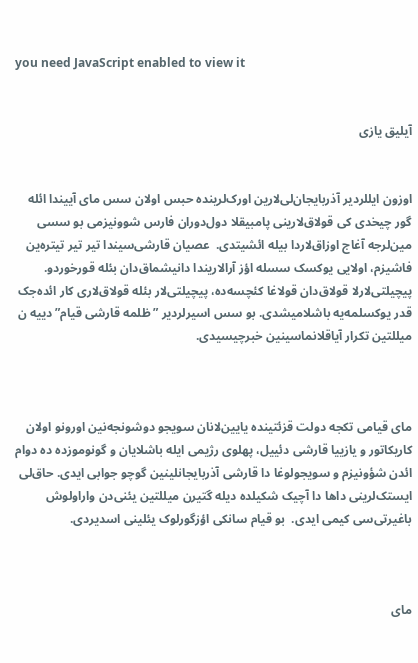you need JavaScript enabled to view it


آیلیق یازی


اوزون ایللردیر آذربایجان‌لی‌لارین اورک‌لرینده حبس اولان سس مای آییندا ائله گور چیخدی کی قولاق‌لارینی پامبیقلا دول‌دوران فارس شوونیزمی بو سسی مین‌لرجه آغاج اوزاق‌لاردا بیله ائشیتدی.  عصیان قارشی‌سیندا تیر تیر تیتره‌ین فاشیزم، اولایی یوکسک سسله اؤز آرا‌لاریندا دانیشماق‌دان بئله قورخوردو. پیچیلتی‌لارلا قولاق‌دان قولاغا کئچسه‌ده، پیچیلتی‌لار بئله قولاق‌لاری کار ائده‌جک قدر یوکسلمه‌یه باشلامیشدی. بو سس اسیرلردیر ”ظلمه قارشی قیام” دییه ن میللتین تکرار آیاقلانماسینین خبرچیسیدی.



مای قیامی تکجه دولت قزئتینده یایین‌لانان سویجو دوشونجه‌نین اورونو اولان کاریکاتور و یازییا قارشی دئییل، پهلوی رژیمی ایله باشلایان و گونوموزده ده دوام ائدن شؤونیزم و سویجولوغا دا قارشی آذربایجانلینین گوچو جوابی ایدی. حاق‌لی ایستک‌لرینی داها دا آچیک شکیلده دیله گتیرن میللتین یئنی‌دن واراولوش باغیرتی‌سی کیمی ایدی.  بو قیام سانکی اؤزگورلوک یئلینی اسدیردی.



مای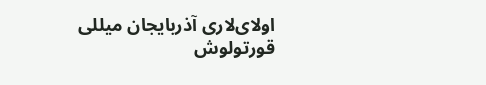اولای‌لاری آذربایجان میللی قورتولوش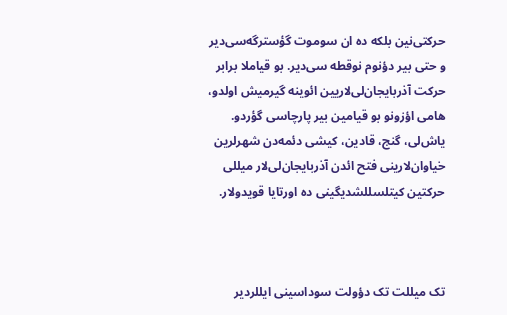حرکتی‌نین بلکه ده ان سوموت گؤسترگه‌سی‌دیر و حتی بیر دؤنوم نوقطه سی‌دیر. بو قیاملا برابر حرکت آذربایجان‌لی‌لاریین ائوینه گیرمیش اولدو، هامی اؤزونو بو قیامین بیر پارچاسی گؤردو. یاش‌لی، گنج، قادین، کیشی دئمه‌دن شهرلرین خیاوان‌لارینی فتح ائدن آذربایجان‌لی‌لار میللی حرکتین کیتلسللشدیگینی ده اورتایا قویدولار.



تک میللت تک دؤولت سوداسینی ایللردیر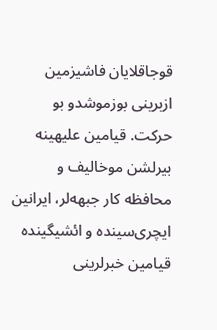قوجاقلایان فاشیزمین ازبرینی بوزموشدو بو حرکت. قیامین علیهینه بیرلشن موخالیف و محافظه کار جبهه‌لر، ایرانین ایچری‌سینده و ائشیگینده قیامین خبرلرینی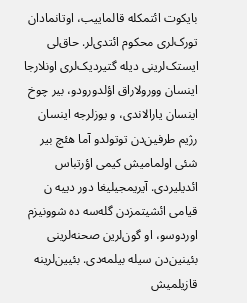بایکوت ائتمکله قالماییب، اوتانما‌دان تورک‌لری محکوم ائتدی‌لر. حاق‌لی ایستک‌لرینی دیله گتیردیک‌لری اونلارجا اینسان وورولا‌راق اؤلدورودو، بیر چوخ اینسان یارالاندی، و یوزلرجه اینسان رژیم طرفین‌دن توتولدو آما هئچ بیر شئی اولمامیش کیمی اؤرتباس ائدیلیردی. آیریمجیلیغا دور دییه ن قیامی ائشیتمزدن گله‌سه ده شوونیزم اوردوسو، او گون‌لرین صحنه‌لرینی بئینین‌دن سیله بیلمه‌دی. بئیین‌لرینه قازیلمیش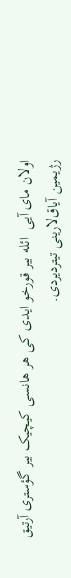اولان مای آیی  ائله بیر قورخو ایدی کی هر هانسی کیچیک بیر گؤستری آرتیق رژیمین آیاق‌لارینی تیتردیردی.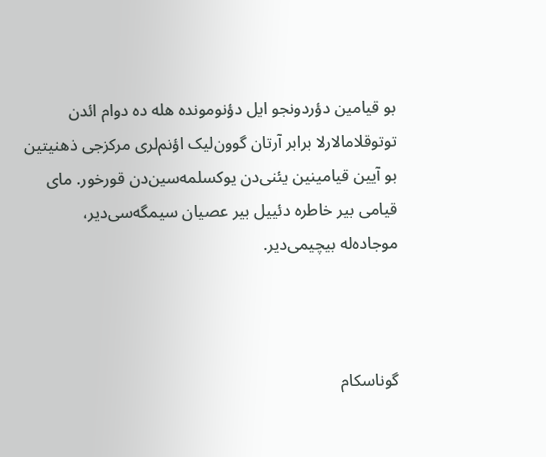بو قیامین دؤردونجو ایل دؤنومونده هله ده دوام ائدن توتوقلاما‌لارلا برابر آرتان گوون‌لیک اؤنم‌لری مرکزجی ذهنیتین بو آیین قیامینین یئنی‌دن یوکسلمه‌سین‌دن قورخور. مای قیامی بیر خاطره دئییل بیر عصیان سیمگه‌سی‌دیر، موجاده‌له بیچیمی‌دیر.



گوناسکام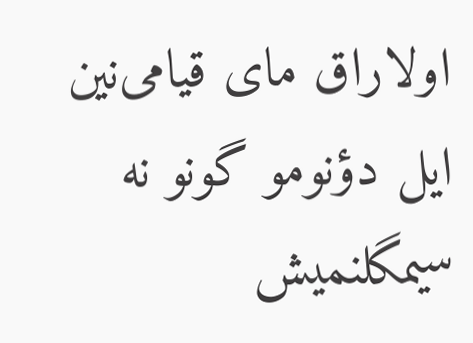اولاراق مای قیامی‌نین ایل دؤنومو گونو نه سیمگلنمیش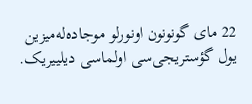22 مای گونونون اونورلو موجاده‌له‌میزین یول گؤستریجی‌سی اولماسی دیلییریک.